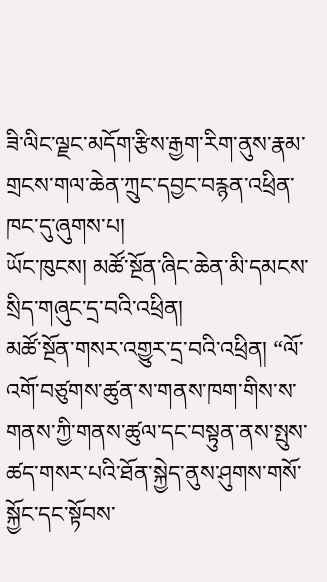ཟི་ལིང་ལྗང་མདོག་རྩིས་རྒྱག་རིག་ནུས་རྣམ་གྲངས་གལ་ཆེན་ཀྲུང་དབྱང་བརྙན་འཕྲིན་ཁང་དུ་ཞུགས་པ།
ཡོང་ཁུངས། མཚོ་སྔོན་ཞིང་ཆེན་མི་དམངས་སྲིད་གཞུང་དྲ་བའི་འཕྲིན།
མཚོ་སྔོན་གསར་འགྱུར་དྲ་བའི་འཕྲིན། “ལོ་འགོ་བཙུགས་ཚུན་ས་གནས་ཁག་གིས་ས་གནས་ཀྱི་གནས་ཚུལ་དང་བསྟུན་ནས་སྤུས་ཚད་གསར་པའི་ཐོན་སྐྱེད་ནུས་ཤུགས་གསོ་སྐྱོང་དང་སྟོབས་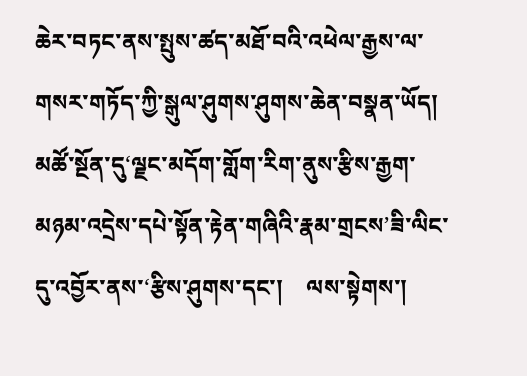ཆེར་བཏང་ནས་སྤུས་ཚད་མཐོ་བའི་འཕེལ་རྒྱས་ལ་གསར་གཏོད་ཀྱི་སྒུལ་ཤུགས་ཤུགས་ཆེན་བསྣན་ཡོད།     མཚོ་སྔོན་དུ‘ལྗང་མདོག་གློག་རིག་ནུས་རྩིས་རྒྱག་མཉམ་འདྲེས་དཔེ་སྟོན་རྟེན་གཞིའི་རྣམ་གྲངས’ཟི་ལིང་དུ་འབྱོར་ནས་‘རྩིས་ཤུགས་དང་།    ལས་སྟེགས་།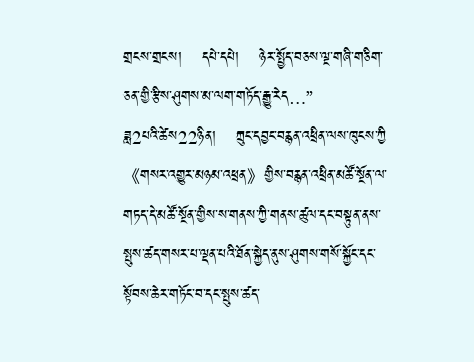གྲངས་གྲངས།    དཔེ་དཔེ།    ཉེར་སྤྱོད་བཅས་ལྔ་གཞི་གཅིག་ཅན་གྱི་རྩིས་ཤུགས་མ་ལག་གཏོད་རྒྱུ་རེད…”
ཟླ2པའི་ཚེས22ཉིན།    ཀྲུང་དབྱང་བརྙན་འཕྲིན་ལས་ཁུངས་ཀྱི《གསར་འགྱུར་མཉམ་འཕྲན》གྱིས་བརྙན་འཕྲིན་མཚོ་སྔོན་ལ་གཏད་དེ་མཚོ་སྔོན་གྱིས་ས་གནས་ཀྱི་གནས་ཚུལ་དང་བསྟུན་ནས་སྤུས་ཚད་གསར་པ་ལྡན་པའི་ཐོན་སྐྱེད་ནུས་ཤུགས་གསོ་སྐྱོང་དང་སྟོབས་ཆེར་གཏོང་བ་དང་སྤུས་ཚད་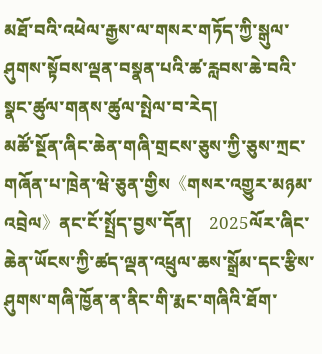མཐོ་བའི་འཕེལ་རྒྱས་ལ་གསར་གཏོད་ཀྱི་སྒུལ་ཤུགས་སྟོབས་ལྡན་བསྣན་པའི་ཚ་རླབས་ཆེ་བའི་སྣང་ཚུལ་གནས་ཚུལ་སྤེལ་བ་རེད།
མཚོ་སྔོན་ཞིང་ཆེན་གཞི་གྲངས་ཅུས་ཀྱི་ཅུས་ཀྲང་གཞོན་པ་ཁྲེན་ཝེ་ཅུན་གྱིས《གསར་འགྱུར་མཉམ་འབྲེལ》ནང་ངོ་སྤྲོད་བྱས་དོན།    2025ལོར་ཞིང་ཆེན་ཡོངས་ཀྱི་ཚད་ལྡན་འཕྲུལ་ཆས་སྒྲོམ་དང་རྩིས་ཤུགས་གཞི་ཁྱོན་ན་ནིང་གི་རྨང་གཞིའི་ཐོག་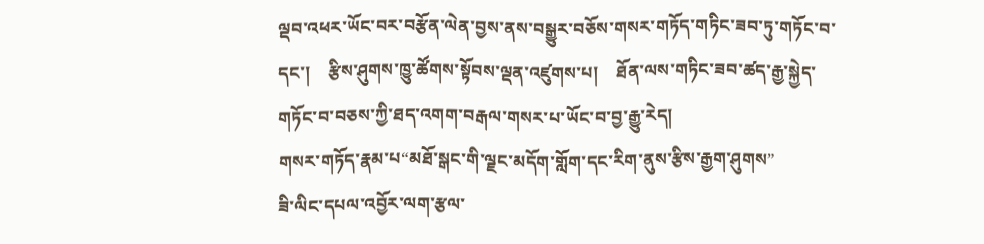ལྡབ་འཕར་ཡོང་བར་བརྩོན་ལེན་བྱས་ནས་བསྒྱུར་བཅོས་གསར་གཏོད་གཏིང་ཟབ་ཏུ་གཏོང་བ་དང་།    རྩིས་ཤུགས་ཁྱུ་ཚོགས་སྟོབས་ལྡན་འཛུགས་པ།    ཐོན་ལས་གཏིང་ཟབ་ཚད་རྒྱ་སྐྱེད་གཏོང་བ་བཅས་ཀྱི་ཐད་འགག་བརྒལ་གསར་པ་ཡོང་བ་བྱ་རྒྱུ་རེད།
གསར་གཏོད་རྣམ་པ“མཐོ་སྒང་གི་ལྗང་མདོག་གློག་དང་རིག་ནུས་རྩིས་རྒྱག་ཤུགས”
ཟི་ལིང་དཔལ་འབྱོར་ལག་རྩལ་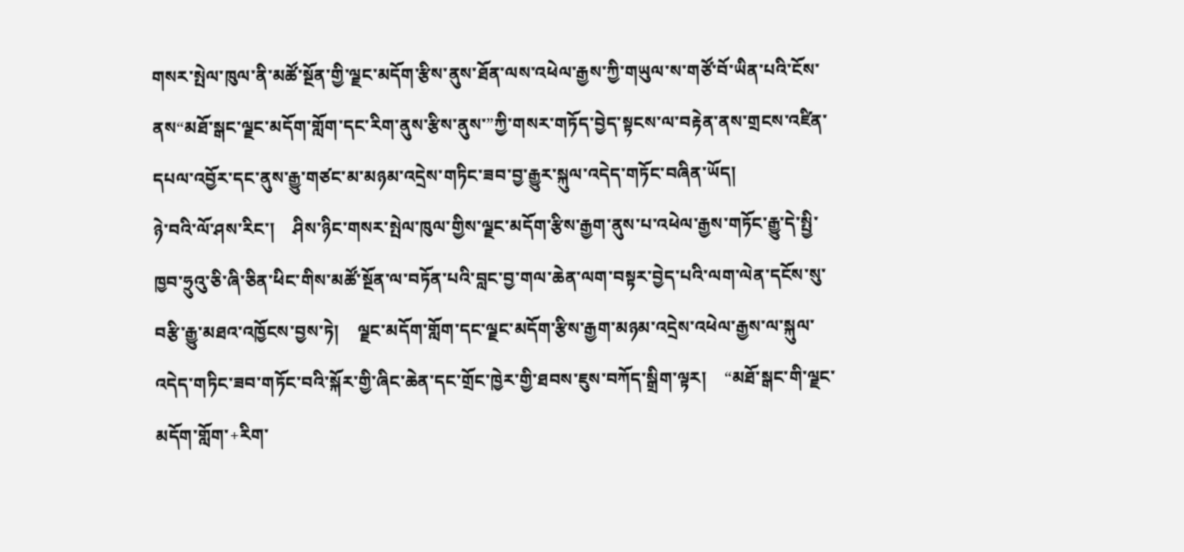གསར་སྤེལ་ཁུལ་ནི་མཚོ་སྔོན་གྱི་ལྗང་མདོག་རྩིས་ནུས་ཐོན་ལས་འཕེལ་རྒྱས་ཀྱི་གཡུལ་ས་གཙོ་བོ་ཡིན་པའི་ངོས་ནས“མཐོ་སྒང་ལྗང་མདོག་གློག་དང་རིག་ནུས་རྩིས་ནུས་”ཀྱི་གསར་གཏོད་བྱེད་སྟངས་ལ་བརྟེན་ནས་གྲངས་འཛིན་དཔལ་འབྱོར་དང་ནུས་རྒྱུ་གཙང་མ་མཉམ་འདྲེས་གཏིང་ཟབ་བྱ་རྒྱུར་སྐུལ་འདེད་གཏོང་བཞིན་ཡོད།
ཉེ་བའི་ལོ་ཤས་རིང་།    ཤིས་ཉིང་གསར་སྤེལ་ཁུལ་གྱིས་ལྗང་མདོག་རྩིས་རྒྱག་ནུས་པ་འཕེལ་རྒྱས་གཏོང་རྒྱུ་དེ་སྤྱི་ཁྱབ་ཧྲུའུ་ཅི་ཞི་ཅིན་ཕིང་གིས་མཚོ་སྔོན་ལ་བཏོན་པའི་བླང་བྱ་གལ་ཆེན་ལག་བསྟར་བྱེད་པའི་ལག་ལེན་དངོས་སུ་བརྩི་རྒྱུ་མཐའ་འཁྱོངས་བྱས་ཏེ།    ལྗང་མདོག་གློག་དང་ལྗང་མདོག་རྩིས་རྒྱག་མཉམ་འདྲེས་འཕེལ་རྒྱས་ལ་སྐུལ་འདེད་གཏིང་ཟབ་གཏོང་བའི་སྐོར་གྱི་ཞིང་ཆེན་དང་གྲོང་ཁྱེར་གྱི་ཐབས་ཇུས་བཀོད་སྒྲིག་ལྟར།    “མཐོ་སྒང་གི་ལྗང་མདོག་གློག་+རིག་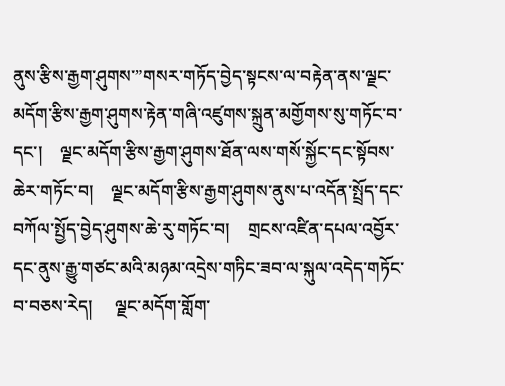ནུས་རྩིས་རྒྱག་ཤུགས་”གསར་གཏོད་བྱེད་སྟངས་ལ་བརྟེན་ནས་ལྗང་མདོག་རྩིས་རྒྱག་ཤུགས་རྟེན་གཞི་འཛུགས་སྐྲུན་མགྱོགས་སུ་གཏོང་བ་དང་།    ལྗང་མདོག་རྩིས་རྒྱག་ཤུགས་ཐོན་ལས་གསོ་སྐྱོང་དང་སྟོབས་ཆེར་གཏོང་བ།    ལྗང་མདོག་རྩིས་རྒྱག་ཤུགས་ནུས་པ་འདོན་སྤྲོད་དང་བཀོལ་སྤྱོད་བྱེད་ཤུགས་ཆེ་རུ་གཏོང་བ།    གྲངས་འཛིན་དཔལ་འབྱོར་དང་ནུས་རྒྱུ་གཙང་མའི་མཉམ་འདྲེས་གཏིང་ཟབ་ལ་སྐུལ་འདེད་གཏོང་བ་བཅས་རེད།     ལྗང་མདོག་གློག་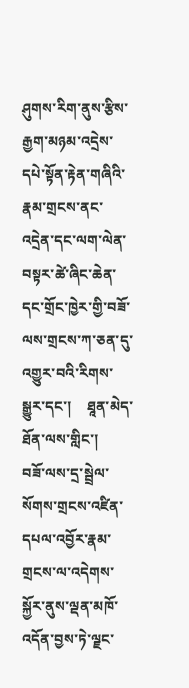ཤུགས་རིག་ནུས་རྩིས་རྒྱག་མཉམ་འདྲེས་དཔེ་སྟོན་རྟེན་གཞིའི་རྣམ་གྲངས་ནང་འདྲེན་དང་ལག་ལེན་བསྟར་ཚེ་ཞིང་ཆེན་དང་གྲོང་ཁྱེར་གྱི་བཟོ་ལས་གྲངས་ཀ་ཅན་དུ་འགྱུར་བའི་རིགས་སྒྱུར་དང་།    ཐཱན་མེད་ཐོན་ལས་གླིང་།    བཟོ་ལས་དྲ་སྦྲེལ་སོགས་གྲངས་འཛིན་དཔལ་འབྱོར་རྣམ་གྲངས་ལ་འདེགས་སྐྱོར་ནུས་ལྡན་མཁོ་འདོན་བྱས་ཏེ་ལྗང་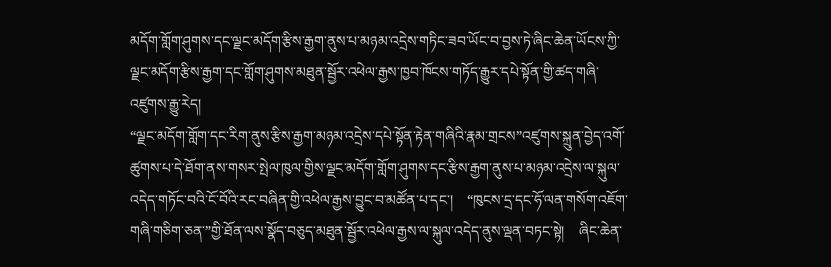མདོག་གློག་ཤུགས་དང་ལྗང་མདོག་རྩིས་རྒྱག་ནུས་པ་མཉམ་འདྲེས་གཏིང་ཟབ་ཡོང་བ་བྱས་ཏེ་ཞིང་ཆེན་ཡོངས་ཀྱི་ལྗང་མདོག་རྩིས་རྒྱག་དང་གློག་ཤུགས་མཐུན་སྦྱོར་འཕེལ་རྒྱས་ཁྱབ་ཁོངས་གཏོད་རྒྱུར་དཔེ་སྟོན་གྱི་ཚད་གཞི་འཛུགས་རྒྱུ་རེད།
“ལྗང་མདོག་གློག་དང་རིག་ནུས་རྩིས་རྒྱག་མཉམ་འདྲེས་དཔེ་སྟོན་རྟེན་གཞིའི་རྣམ་གྲངས”འཛུགས་སྐྲུན་བྱེད་འགོ་ཚུགས་པ་དེ་ཐོག་ནས་གསར་སྤེལ་ཁུལ་གྱིས་ལྗང་མདོག་གློག་ཤུགས་དང་རྩིས་རྒྱག་ནུས་པ་མཉམ་འདྲེས་ལ་སྐུལ་འདེད་གཏོང་བའི་ངོ་བོའི་རང་བཞིན་གྱི་འཕེལ་རྒྱས་བྱུང་བ་མཚོན་པ་དང་།    “ཁུངས་དྲ་དང་ཧོ་ལན་གསོག་འཇོག་གཞི་གཅིག་ཅན་”གྱི་ཐོན་ལས་སྣོད་བཅུད་མཐུན་སྦྱོར་འཕེལ་རྒྱས་ལ་སྐུལ་འདེད་ནུས་ལྡན་བཏང་སྟེ།    ཞིང་ཆེན་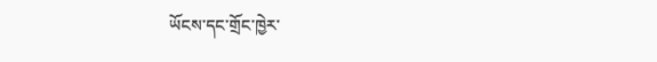ཡོངས་དང་གྲོང་ཁྱེར་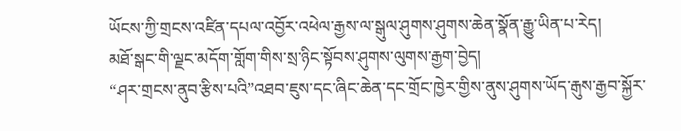ཡོངས་ཀྱི་གྲངས་འཛིན་དཔལ་འབྱོར་འཕེལ་རྒྱས་ལ་སྒུལ་ཤུགས་ཤུགས་ཆེན་སྣོན་རྒྱུ་ཡིན་པ་རེད།
མཐོ་སྒང་གི་ལྗང་མདོག་གློག་གིས་སྲ་ཉིང་སྟོབས་ཤུགས་ལུགས་རྒྱག་བྱེད།
“ཤར་གྲངས་ནུབ་རྩིས་པའི”འཐབ་ཇུས་དང་ཞིང་ཆེན་དང་གྲོང་ཁྱེར་གྱིས་ནུས་ཤུགས་ཡོད་རྒུས་རྒྱབ་སྐྱོར་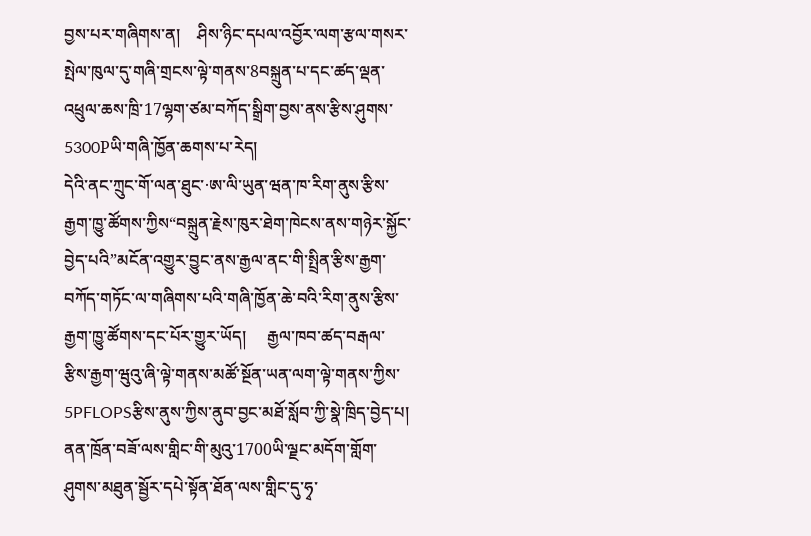བྱས་པར་གཞིགས་ན།    ཤིས་ཉིང་དཔལ་འབྱོར་ལག་རྩལ་གསར་སྤེལ་ཁུལ་དུ་གཞི་གྲངས་ལྟེ་གནས་8བསྐྲུན་པ་དང་ཚད་ལྡན་འཕྲུལ་ཆས་ཁྲི་17ལྷག་ཙམ་བཀོད་སྒྲིག་བྱས་ནས་རྩིས་ཤུགས་5300Pཡི་གཞི་ཁྱོན་ཆགས་པ་རེད།
དེའི་ནང་ཀྲུང་གོ་ལན་ཐུང་·ཨ་ལི་ཡུན་ཝན་ཁ་རིག་ནུས་རྩིས་རྒྱག་ཁྱུ་ཚོགས་ཀྱིས“བསྐྲུན་རྗེས་ཁུར་ཐེག་ཁེངས་ནས་གཉེར་སྐྱོང་བྱེད་པའི”མངོན་འགྱུར་བྱུང་ནས་རྒྱལ་ནང་གི་སྤྲིན་རྩིས་རྒྱག་བཀོད་གཏོང་ལ་གཞིགས་པའི་གཞི་ཁྱོན་ཆེ་བའི་རིག་ནུས་རྩིས་རྒྱག་ཁྱུ་ཚོགས་དང་པོར་གྱུར་ཡོད།     རྒྱལ་ཁབ་ཚད་བརྒལ་རྩིས་རྒྱག་ཝུའུ་ཞི་ལྟེ་གནས་མཚོ་སྔོན་ཡན་ལག་ལྟེ་གནས་ཀྱིས་5PFLOPSརྩིས་ནུས་ཀྱིས་ནུབ་བྱང་མཐོ་སློབ་ཀྱི་སྣེ་ཁྲིད་བྱེད་པ།     ནན་ཁྲོན་བཟོ་ལས་གླིང་གི་མུའུ་1700ཡི་ལྗང་མདོག་གློག་ཤུགས་མཐུན་སྦྱོར་དཔེ་སྟོན་ཐོན་ལས་གླིང་དུ་ཧྭ་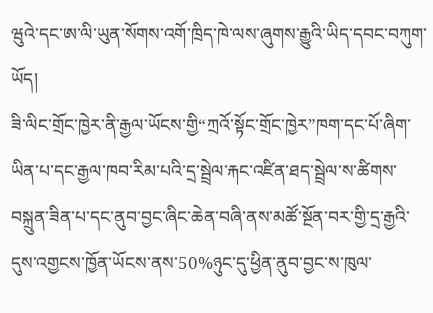ཝུའེ་དང་ཨ་ལི་ཡུན་སོགས་འགོ་ཁྲིད་ཁེ་ལས་ཞུགས་རྒྱུའི་ཡིད་དབང་བཀུག་ཡོད།
ཟི་ལིང་གྲོང་ཁྱེར་ནི་རྒྱལ་ཡོངས་གྱི“ཀྲའོ་སྟོང་གྲོང་ཁྱེར”ཁག་དང་པོ་ཞིག་ཡིན་པ་དང་རྒྱལ་ཁབ་རིམ་པའི་དྲ་སྦྲེལ་རྐང་འཛིན་ཐད་སྦྲེལ་ས་ཚིགས་བསྐྲུན་ཟིན་པ་དང་ནུབ་བྱང་ཞིང་ཆེན་བཞི་ནས་མཚོ་སྔོན་བར་གྱི་དྲ་རྒྱའི་དུས་འགྱངས་ཁྱོན་ཡོངས་ནས་50%ཉུང་དུ་ཕྱིན་ནུབ་བྱང་ས་ཁུལ་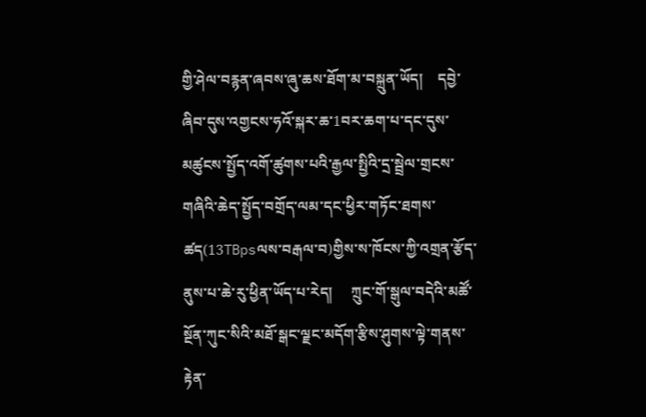གྱི་ཤེལ་བརྙན་ཞབས་ཞུ་ཆས་ཐོག་མ་བསྐྲུན་ཡོད།    དབྱེ་ཞིབ་དུས་འགྱངས་ཧའོ་སྐར་ཆ་1བར་ཆག་པ་དང་དུས་མཚུངས་སྤྱོད་འགོ་ཚུགས་པའི་རྒྱལ་སྤྱིའི་དྲ་སྦྲེལ་གྲངས་གཞིའི་ཆེད་སྤྱོད་བགྲོད་ལམ་དང་ཕྱིར་གཏོང་ཐགས་ཚད(13TBpsལས་བརྒལ་བ)གྱིས་ས་ཁོངས་ཀྱི་འགྲན་རྩོད་ནུས་པ་ཆེ་རུ་ཕྱིན་ཡོད་པ་རེད།     ཀྲུང་གོ་སྒུལ་བདེའི་མཚོ་སྔོན་ཀུང་སིའི་མཐོ་སྒང་ལྗང་མདོག་རྩིས་ཤུགས་ལྟེ་གནས་རྟེན་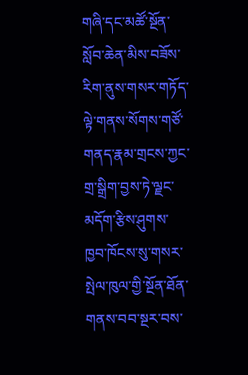གཞི་དང་མཚོ་སྔོན་སློབ་ཆེན་མིས་བཟོས་རིག་ནུས་གསར་གཏོད་ལྟེ་གནས་སོགས་གཙོ་གནད་རྣམ་གྲངས་ཀྱང་གྲ་སྒྲིག་བྱས་ཏེ་ལྗང་མདོག་རྩིས་ཤུགས་ཁྱབ་ཁོངས་སུ་གསར་སྤེལ་ཁུལ་གྱི་སྔོན་ཐོན་གནས་བབ་སྔར་བས་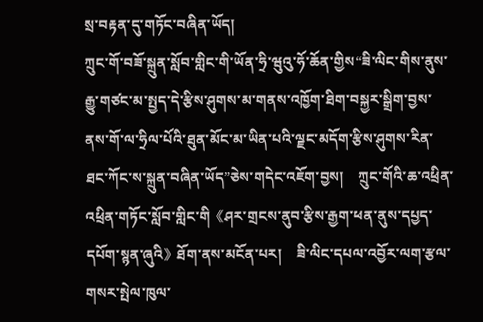སྲ་བརྟན་དུ་གཏོང་བཞིན་ཡོད།
ཀྲུང་གོ་བཟོ་སྐྲུན་སློབ་གླིང་གི་ཡོན་ཧྲི་ཝུའུ་ཧོ་ཆོན་གྱིས“ཟི་ལིང་གིས་ནུས་རྒྱུ་གཙང་མ་སྤྱད་དེ་རྩིས་ཤུགས་མ་གནས་འཁྱོག་ཐིག་བསྐྱར་སྒྲིག་བྱས་ནས་གོ་ལ་ཧྲིལ་པོའི་ཐུན་མོང་མ་ཡིན་པའི་ལྗང་མདོག་རྩིས་ཤུགས་རིན་ཐང་ཀོང་ས་སྐྲུན་བཞིན་ཡོད”ཅེས་གདེང་འཇོག་བྱས།    ཀྲུང་གོའི་ཆ་འཕྲིན་འཕྲིན་གཏོང་སློབ་གླིང་གི《ཤར་གྲངས་ནུབ་རྩིས་རྒྱག་ཕན་ནུས་དཔྱད་དཔོག་སྙན་ཞུའི》ཐོག་ནས་མངོན་པར།    ཟི་ལིང་དཔལ་འབྱོར་ལག་རྩལ་གསར་སྤེལ་ཁུལ་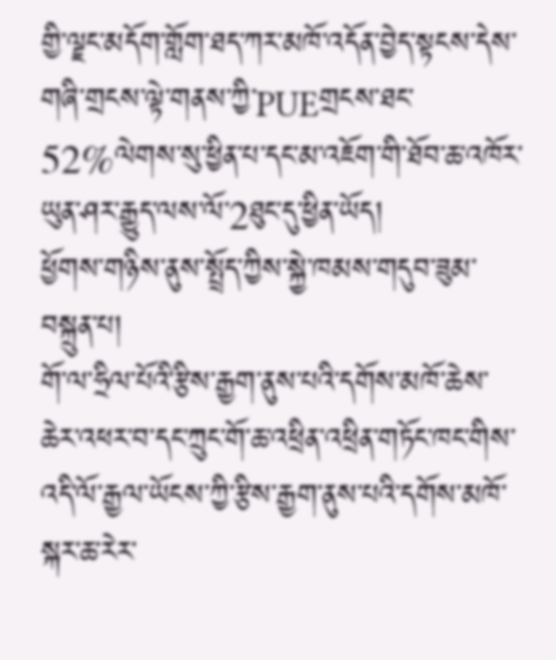གྱི་ལྗང་མདོག་གློག་ཐད་ཀར་མཁོ་འདོན་བྱེད་སྟངས་དེས་གཞི་གྲངས་ལྟེ་གནས་ཀྱི་PUEགྲངས་ཐང་52%ལེགས་སུ་ཕྱིན་པ་དང་མ་འཇོག་གི་ཐོབ་ཆ་འཁོར་ཡུན་ཤར་རྒྱུད་ལས་ལོ་2ཐུང་དུ་ཕྱིན་ཡོད།
ཕྱོགས་གཉིས་ནུས་སྤྲོད་ཀྱིས་སྐྱེ་ཁམས་གདུབ་ཟུམ་བསྐྲུན་པ།
གོ་ལ་ཧྲིལ་པོའི་རྩིས་རྒྱག་ནུས་པའི་དགོས་མཁོ་ཆེས་ཆེར་འཕར་བ་དང་ཀྲུང་གོ་ཆ་འཕྲིན་འཕྲིན་གཏོང་ཁང་གིས་འདི་ལོ་རྒྱལ་ཡོངས་ཀྱི་རྩིས་རྒྱག་ནུས་པའི་དགོས་མཁོ་སྐར་ཆ་རེར་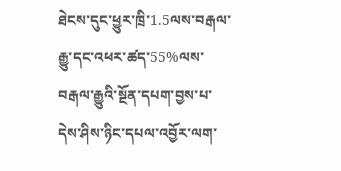ཐེངས་དུང་ཕྱུར་ཁྲི་1.5ལས་བརྒལ་རྒྱུ་དང་འཕར་ཚད་55%ལས་བརྒལ་རྒྱུའི་སྔོན་དཔག་བྱས་པ་དེས་ཤིས་ཉིང་དཔལ་འབྱོར་ལག་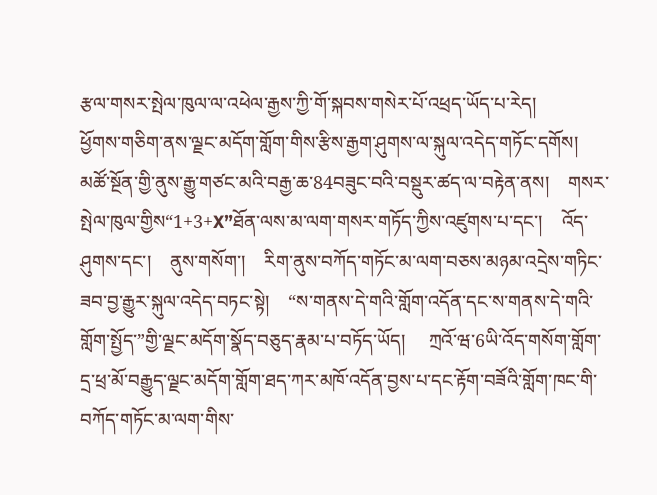རྩལ་གསར་སྤེལ་ཁུལ་ལ་འཕེལ་རྒྱས་ཀྱི་གོ་སྐབས་གསེར་པོ་འཕྲད་ཡོད་པ་རེད།
ཕྱོགས་གཅིག་ནས་ལྗང་མདོག་གློག་གིས་རྩིས་རྒྱག་ཤུགས་ལ་སྐུལ་འདེད་གཏོང་དགོས།     མཚོ་སྔོན་གྱི་ནུས་རྒྱུ་གཙང་མའི་བརྒྱ་ཆ་84བཟུང་བའི་བསྡུར་ཚད་ལ་བརྟེན་ནས།    གསར་སྤེལ་ཁུལ་གྱིས“1+3+X”ཐོན་ལས་མ་ལག་གསར་གཏོད་ཀྱིས་འཛུགས་པ་དང་།    འོད་ཤུགས་དང་།    ནུས་གསོག་།    རིག་ནུས་བཀོད་གཏོང་མ་ལག་བཅས་མཉམ་འདྲེས་གཏིང་ཟབ་བྱ་རྒྱུར་སྐུལ་འདེད་བཏང་སྟེ།    “ས་གནས་དེ་གའི་གློག་འདོན་དང་ས་གནས་དེ་གའི་གློག་སྤྱོད་”གྱི་ལྗང་མདོག་སྣོད་བཅུད་རྣམ་པ་བཏོད་ཡོད།     ཀྲའོ་ཝ་6ཡི་འོད་གསོག་གློག་དྲ་ཕྲ་མོ་བརྒྱུད་ལྗང་མདོག་གློག་ཐད་ཀར་མཁོ་འདོན་བྱས་པ་དང་རྟོག་བཟོའི་གློག་ཁང་གི་བཀོད་གཏོང་མ་ལག་གིས་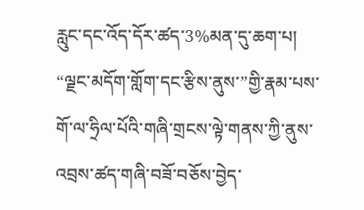རླུང་དང་འོད་དོར་ཚད་3%མན་དུ་ཆག་པ།    “ལྗང་མདོག་གློག་དང་རྩིས་ནུས་”གྱི་རྣམ་པས་གོ་ལ་ཧྲིལ་པོའི་གཞི་གྲངས་ལྟེ་གནས་ཀྱི་ནུས་འབྲས་ཚད་གཞི་བཟོ་བཅོས་བྱེད་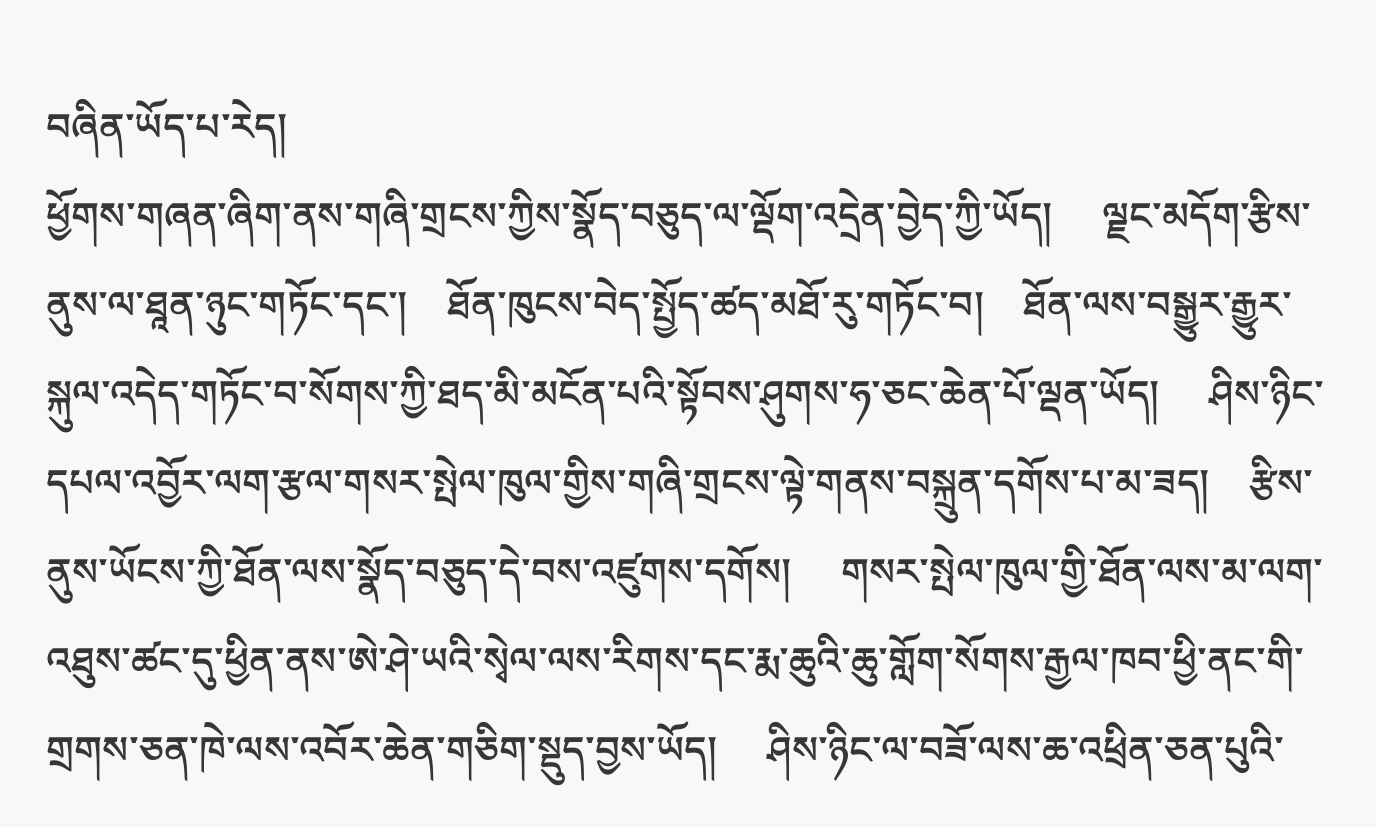བཞིན་ཡོད་པ་རེད།
ཕྱོགས་གཞན་ཞིག་ནས་གཞི་གྲངས་ཀྱིས་སྣོད་བཅུད་ལ་ལྡོག་འདྲེན་བྱེད་ཀྱི་ཡོད།     ལྗང་མདོག་རྩིས་ནུས་ལ་ཐཱན་ཉུང་གཏོང་དང་།    ཐོན་ཁུངས་བེད་སྤྱོད་ཚད་མཐོ་རུ་གཏོང་བ།    ཐོན་ལས་བསྒྱུར་རྒྱུར་སྐུལ་འདེད་གཏོང་བ་སོགས་ཀྱི་ཐད་མི་མངོན་པའི་སྟོབས་ཤུགས་ཧ་ཅང་ཆེན་པོ་ལྡན་ཡོད།     ཤིས་ཉིང་དཔལ་འབྱོར་ལག་རྩལ་གསར་སྤེལ་ཁུལ་གྱིས་གཞི་གྲངས་ལྟེ་གནས་བསྐྲུན་དགོས་པ་མ་ཟད།    རྩིས་ནུས་ཡོངས་ཀྱི་ཐོན་ལས་སྣོད་བཅུད་དེ་བས་འཛུགས་དགོས།     གསར་སྤེལ་ཁུལ་གྱི་ཐོན་ལས་མ་ལག་འཐུས་ཚང་དུ་ཕྱིན་ནས་ཨེ་ཤེ་ཡའི་སྭེལ་ལས་རིགས་དང་རྨ་ཆུའི་ཆུ་གློག་སོགས་རྒྱལ་ཁབ་ཕྱི་ནང་གི་གྲགས་ཅན་ཁེ་ལས་འབོར་ཆེན་གཅིག་སྡུད་བྱས་ཡོད།     ཤིས་ཉིང་ལ་བཟོ་ལས་ཆ་འཕྲིན་ཅན་པུའི་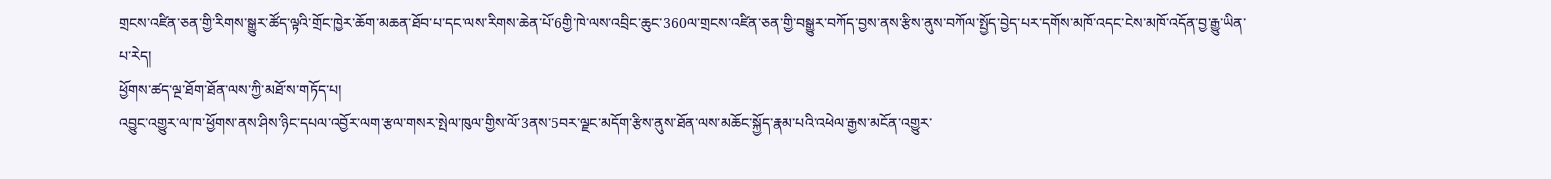གྲངས་འཛིན་ཅན་གྱི་རིགས་སྒྱུར་ཚོད་ལྟའི་གྲོང་ཁྱེར་ཆོག་མཆན་ཐོབ་པ་དང་ལས་རིགས་ཆེན་པོ་6གྱི་ཁེ་ལས་འབྲིང་ཆུང་360ལ་གྲངས་འཛིན་ཅན་གྱི་བསྒྱུར་བཀོད་བྱས་ནས་རྩིས་ནུས་བཀོལ་སྤྱོད་བྱེད་པར་དགོས་མཁོ་འདང་ངེས་མཁོ་འདོན་བྱ་རྒྱུ་ཡིན་པ་རེད།
ཕྱོགས་ཚད་ལྔ་ཐོག་ཐོན་ལས་ཀྱི་མཐོ་ས་གཏོད་པ།
འབྱུང་འགྱུར་ལ་ཁ་ཕྱོགས་ནས་ཤིས་ཉིང་དཔལ་འབྱོར་ལག་རྩལ་གསར་སྤེལ་ཁུལ་གྱིས་ལོ་3ནས་5བར་ལྗང་མདོག་རྩིས་ནུས་ཐོན་ལས་མཆོང་སྐྱོད་རྣམ་པའི་འཕེལ་རྒྱས་མངོན་འགྱུར་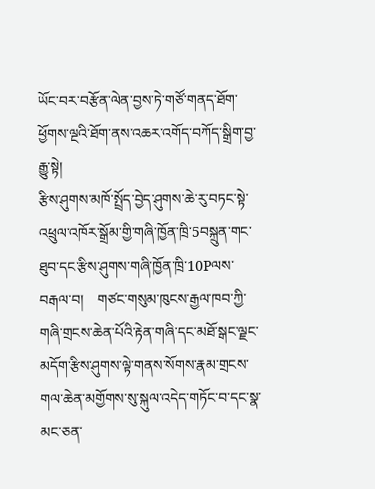ཡོང་བར་བརྩོན་ལེན་བྱས་ཏེ་གཙོ་གནད་ཐོག་ཕྱོགས་ལྔའི་ཐོག་ནས་འཆར་འགོད་བཀོད་སྒྲིག་བྱ་རྒྱུ་སྟེ།
རྩིས་ཤུགས་མཁོ་སྤྲོད་བྱེད་ཤུགས་ཆེ་རུ་བཏང་སྟེ་འཕྲུལ་འཁོར་སྒྲོམ་གྱི་གཞི་ཁྱོན་ཁྲི་5བསྐྲུན་གང་ཐུབ་དང་རྩིས་ཤུགས་གཞི་ཁྱོན་ཁྲི་10Pལས་བརྒལ་བ།    གཙང་གསུམ་ཁུངས་རྒྱལ་ཁབ་ཀྱི་གཞི་གྲངས་ཆེན་པོའི་རྟེན་གཞི་དང་མཐོ་སྒང་ལྗང་མདོག་རྩིས་ཤུགས་ལྟེ་གནས་སོགས་རྣམ་གྲངས་གལ་ཆེན་མགྱོགས་སུ་སྐུལ་འདེད་གཏོང་བ་དང་སྣ་མང་ཅན་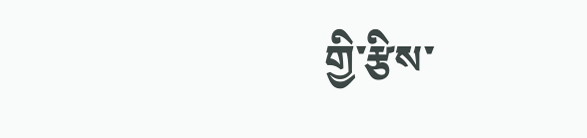གྱི་རྩིས་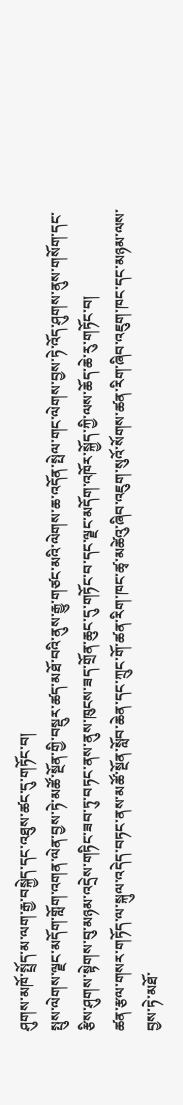ཤུགས་མཁོ་སྤྲོད་མ་ལག་རྒྱ་བསྐྱེད་དང་འཐུས་ཚང་དུ་གཏོང་བ།
སྤུས་ལེགས་ལྗང་མདོག་གློག་འགན་ལེན་བྱས་ཏེ་མཚོ་སྔོན་གྱི་བསྡུར་ཚད་མཐོ་བའི་ནུས་རྒྱུ་གཙང་མའི་ལེགས་ཆ་འདོན་སྤེལ་གང་ལེགས་བྱས་ཏེ་འོད་ཤུགས་ནུས་གསོག་དང་རྩིས་ཤུགས་སྟེགས་བུ་མཉམ་འདྲེས་གཏིང་ཟབ་ཏུ་བཏང་ནས་ནུས་ཁུངས་ཟད་གྲོན་ཆུང་དུ་གཏོང་བ་དང་ལྗང་མདོག་འཁོར་སྐྱོད་ཀྱི་ལས་ཆོད་ཆེ་རུ་གཏོང་བ།
ཚན་རྩལ་གསར་གཏོད་ལ་སྐུལ་འདེད་བཏང་ནས་མཚོ་སྔོན་སློབ་ཆེན་དང་ཀྲུང་གོ་ཚན་རིག་ཁང་ཚྭ་མཚེའུ་ཞིབ་འཇུག་སུའོ་སོགས་ཚན་རིག་ཞིབ་འཇུག་ཁང་དང་མཉམ་ལས་བྱས་ཏེ་མཐོ་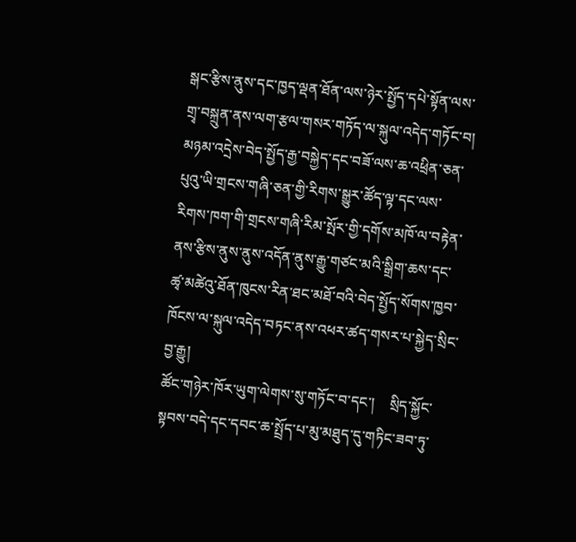སྒང་རྩིས་ནུས་དང་ཁྱད་ལྡན་ཐོན་ལས་ཉེར་སྤྱོད་དཔེ་སྟོན་ལས་གྲྭ་བསྐྲུན་ནས་ལག་རྩལ་གསར་གཏོད་ལ་སྐུལ་འདེད་གཏོང་བ།
མཉམ་འདྲེས་བེད་སྤྱོད་རྒྱ་བསྐྱེད་དང་བཟོ་ལས་ཆ་འཕྲིན་ཅན་པུའུ་ཡི་གྲངས་གཞི་ཅན་གྱི་རིགས་སྒྱུར་ཚོད་ལྟ་དང་ལས་རིགས་ཁག་གི་གྲངས་གཞི་རིམ་སྤོར་གྱི་དགོས་མཁོ་ལ་བརྟེན་ནས་རྩིས་ནུས་ནུས་འདོན་ནུས་རྒྱུ་གཙང་མའི་སྒྲིག་ཆས་དང་ཚྭ་མཚེའུ་ཐོན་ཁུངས་རིན་ཐང་མཐོ་བའི་བེད་སྤྱོད་སོགས་ཁྱབ་ཁོངས་ལ་སྐུལ་འདེད་བཏང་ནས་འཕར་ཚད་གསར་པ་སྐྱེད་སྲིང་བྱ་རྒྱུ།
ཚོང་གཉེར་ཁོར་ཡུག་ལེགས་སུ་གཏོང་བ་དང་།    སྲིད་སྐྱོང་སྟབས་བདེ་དང་དབང་ཆ་སྤྲོད་པ་མུ་མཐུད་དུ་གཏིང་ཟབ་ཏུ་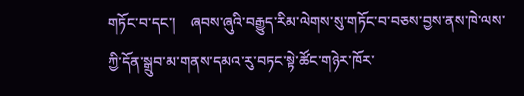གཏོང་བ་དང་།    ཞབས་ཞུའི་བརྒྱུད་རིམ་ལེགས་སུ་གཏོང་བ་བཅས་བྱས་ནས་ཁེ་ལས་ཀྱི་དོན་སྒྲུབ་མ་གནས་དམའ་རུ་བཏང་སྟེ་ཚོང་གཉེར་ཁོར་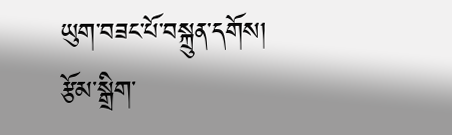ཡུག་བཟང་པོ་བསྐྲུན་དགོས།
རྩོམ་སྒྲིག་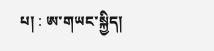པ། : ཨ་གཡང་སྐྱིད།